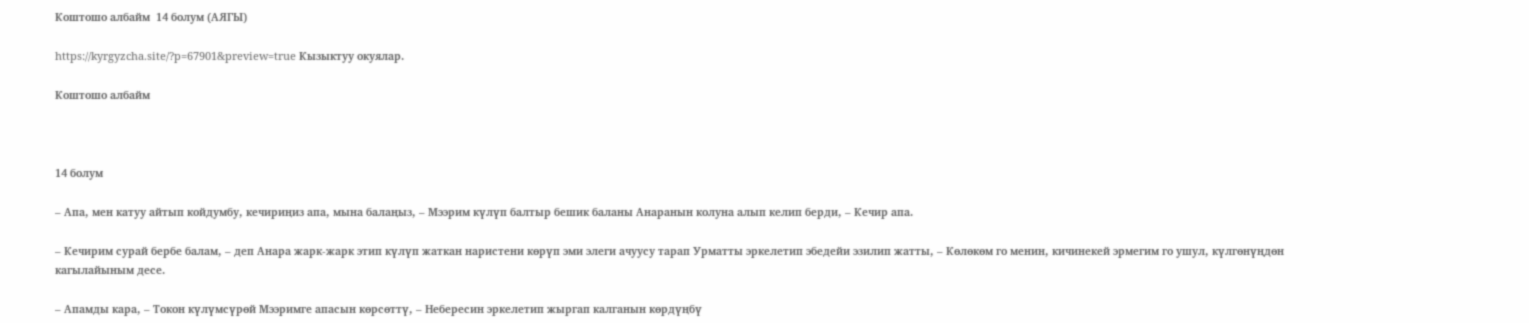Коштошо албайм  14 болум (АЯГЫ)

https://kyrgyzcha.site/?p=67901&preview=true Кызыктуу окуялар.

Коштошо албайм



14 болум

– Апа, мен катуу айтып койдумбу, кечириңиз апа, мына балаңыз, – Мээрим күлүп балтыр бешик баланы Анаранын колуна алып келип берди, – Кечир апа.

– Кечирим сурай бербе балам, – деп Анара жарк-жарк этип күлүп жаткан наристени көрүп эми элеги ачуусу тарап Урматты эркелетип эбедейи эзилип жатты, – Көлөкөм го менин, кичинекей эрмегим го ушул, күлгөнүңдөн кагылайыным десе.

– Апамды кара, – Токон күлүмсүрөй Мээримге апасын көрсөттү, – Небересин эркелетип жыргап калганын көрдүңбү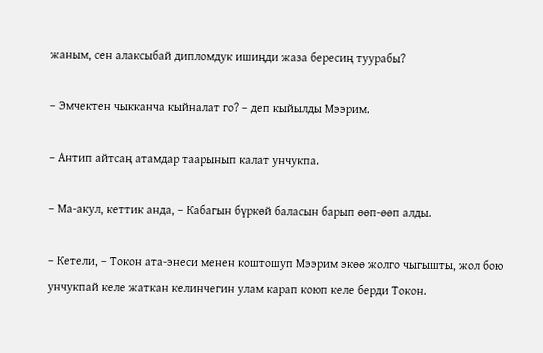жаным, сен алаксыбай дипломдук ишиңди жаза бересиң туурабы?

– Эмчектен чыкканча кыйналат го? – деп кыйылды Мээрим.

– Антип айтсаң атамдар таарынып калат унчукпа.

– Ма-акул, кеттик анда, – Кабагын бүркөй баласын барып өөп-өөп алды.

– Кетели, – Токон ата-энеси менен коштошуп Мээрим экөө жолго чыгышты, жол бою унчукпай келе жаткан келинчегин улам карап коюп келе берди Токон.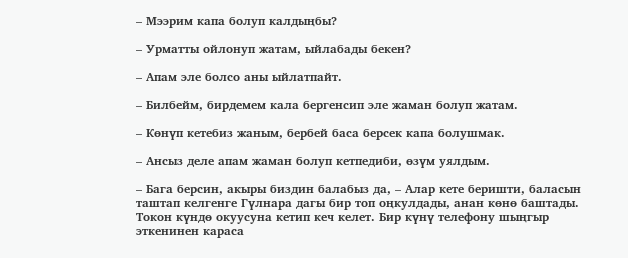– Мээрим капа болуп калдыңбы?

– Урматты ойлонуп жатам, ыйлабады бекен?

– Апам эле болсо аны ыйлатпайт.

– Билбейм, бирдемем кала бергенсип эле жаман болуп жатам.

– Көнүп кетебиз жаным, бербей баса берсек капа болушмак.

– Ансыз деле апам жаман болуп кетпедиби, өзүм уялдым.

– Бага берсин, акыры биздин балабыз да, – Алар кете беришти, баласын таштап келгенге Гүлнара дагы бир топ оңкулдады, анан көнө баштады. Токон күндө окуусуна кетип кеч келет. Бир күнү телефону шыңгыр эткенинен караса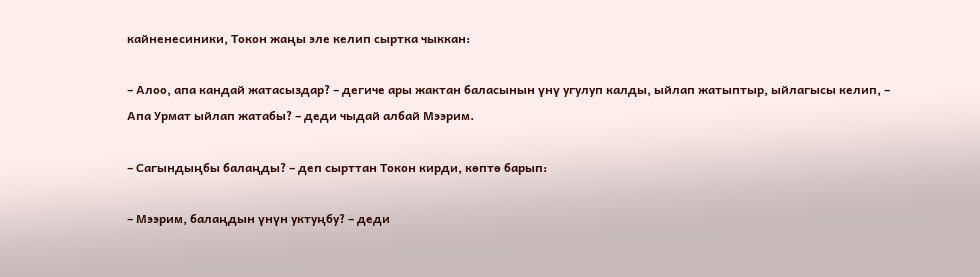кайненесиники, Токон жаңы эле келип сыртка чыккан:

– Алоо, апа кандай жатасыздар? – дегиче ары жактан баласынын үнү угулуп калды, ыйлап жатыптыр, ыйлагысы келип, – Апа Урмат ыйлап жатабы? – деди чыдай албай Мээрим.

– Сагындыңбы балаңды? – деп сырттан Токон кирди, көптө барып:

– Мээрим, балаңдын үнүн уктуңбу? – деди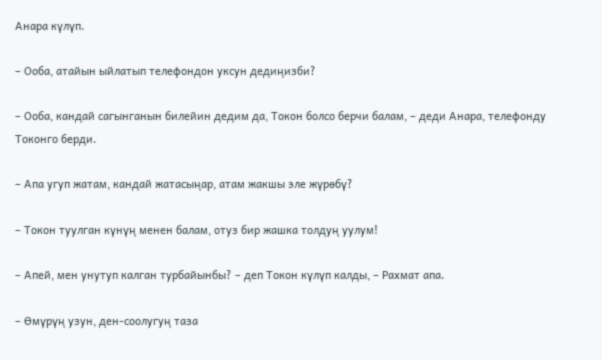Анара күлүп.

– Ооба, атайын ыйлатып телефондон уксун дедиңизби?

– Ооба, кандай сагынганын билейин дедим да, Токон болсо берчи балам, – деди Анара, телефонду Токонго берди.

– Апа угуп жатам, кандай жатасыңар, атам жакшы эле жүрөбү?

– Токон туулган күнүң менен балам, отуз бир жашка толдуң уулум!

– Апей, мен унутуп калган турбайынбы? – деп Токон күлүп калды, – Рахмат апа.

– Өмүрүң узун, ден-соолугуң таза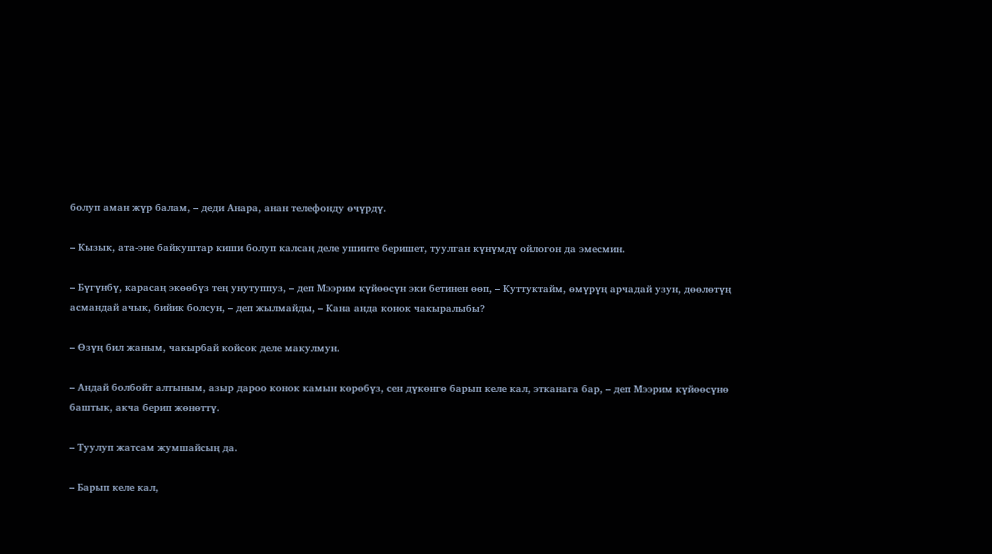болуп аман жүр балам, – деди Анара, анан телефонду өчүрдү.

– Кызык, ата-эне байкуштар киши болуп калсаң деле ушинте беришет, туулган күнүмдү ойлогон да эмесмин.

– Бүгүнбү, карасаң экөөбүз тең унутуппуз, – деп Мээрим күйөөсүн эки бетинен өөп, – Куттуктайм, өмүрүң арчадай узун, дөөлөтүң асмандай ачык, бийик болсун, – деп жылмайды, – Кана анда конок чакыралыбы?

– Өзүң бил жаным, чакырбай койсок деле макулмун.

– Андай болбойт алтыным, азыр дароо конок камын көрөбүз, сен дүкөнгө барып келе кал, этканага бар, – деп Мээрим күйөөсүнө баштык, акча берип жөнөттү.

– Туулуп жатсам жумшайсың да.

– Барып келе кал,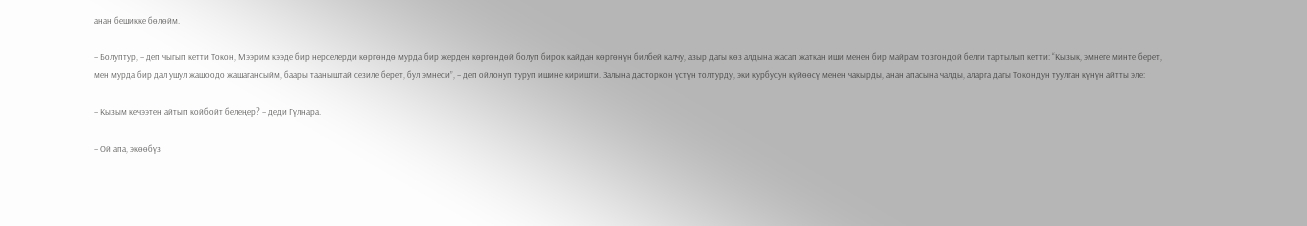анан бешикке бөлөйм.

– Болуптур, – деп чыгып кетти Токон, Мээрим кээде бир нерселерди көргөндө мурда бир жерден көргөндөй болуп бирок кайдан көргөнүн билбей калчу, азыр дагы көз алдына жасап жаткан иши менен бир майрам тозгондой белги тартылып кетти: “Кызык, эмнеге минте берет, мен мурда бир дал ушул жашоодо жашагансыйм, баары тааныштай сезиле берет, бул эмнеси”, – деп ойлонуп туруп ишине киришти. Залына дасторкон үстүн толтурду, эки курбусун күйөөсү менен чакырды, анан апасына чалды, аларга дагы Токондун туулган күнүн айтты эле:

– Кызым кечээтен айтып койбойт белеңер? – деди Гүлнара.

– Ой апа, экөөбүз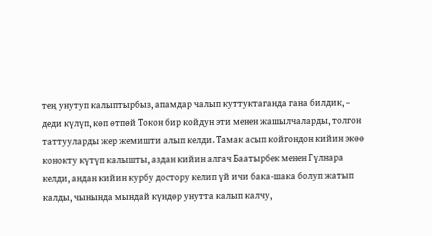тең унутуп калыптырбыз, апамдар чалып куттуктаганда гана билдик, – деди күлүп, көп өтпөй Токон бир койдун эти менен жашылчаларды, толгон таттууларды жер жемишти алып келди. Тамак асып койгондон кийин экөө конокту күтүп калышты, аздан кийин алгач Баатырбек менен Гүлнара келди, андан кийин курбу достору келип үй ичи бака-шака болуп жатып калды, чынында мындай күндөр унутта калып калчу,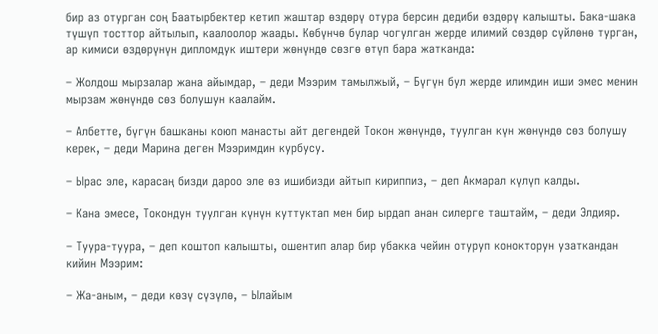бир аз отурган соң Баатырбектер кетип жаштар өздөрү отура берсин дедиби өздөрү калышты. Бака-шака түшүп тосттор айтылып, каалоолор жаады. Көбүнчө булар чогулган жерде илимий сөздөр сүйлөнө турган, ар кимиси өздөрүнүн дипломдук иштери жөнүндө сөзгө өтүп бара жатканда:

– Жолдош мырзалар жана айымдар, – деди Мээрим тамылжый, – Бүгүн бул жерде илимдин иши эмес менин мырзам жөнүндө сөз болушун каалайм.

– Албетте, бүгүн башканы коюп манасты айт дегендей Токон жөнүндө, туулган күн жөнүндө сөз болушу керек, – деди Марина деген Мээримдин курбусу.

– Ырас эле, карасаң бизди дароо эле өз ишибизди айтып кириппиз, – деп Акмарал күлүп калды.

– Кана эмесе, Токондун туулган күнүн куттуктап мен бир ырдап анан силерге таштайм, – деди Элдияр.

– Туура-туура, – деп коштоп калышты, ошентип алар бир убакка чейин отуруп конокторун узаткандан кийин Мээрим:

– Жа-аным, – деди көзү сүзүлө, – Ылайым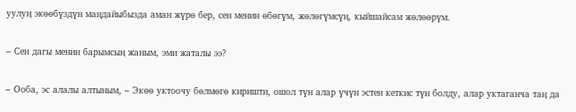уулуң экөөбүздүн маңдайыбызда аман жүрө бер, сен менин өбөгүм, жөлөгүмсүң, кыйшайсам жөлөөрүм.

– Сен дагы менин барымсың жаным, эми жаталы ээ?

– Ооба, эс алалы алтыным, – Экөө уктоочу бөлмөгө киришти, ошол түн алар үчүн эстен кеткис түн болду, алар уктаганча таң да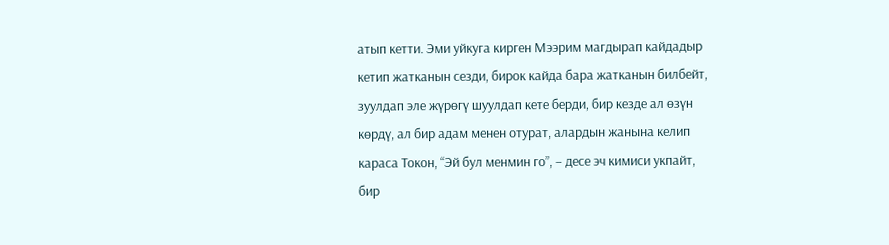атып кетти. Эми уйкуга кирген Мээрим магдырап кайдадыр кетип жатканын сезди, бирок кайда бара жатканын билбейт, зуулдап эле жүрөгү шуулдап кете берди, бир кезде ал өзүн көрдү, ал бир адам менен отурат, алардын жанына келип караса Токон, “Эй бул менмин го”, – десе эч кимиси укпайт, бир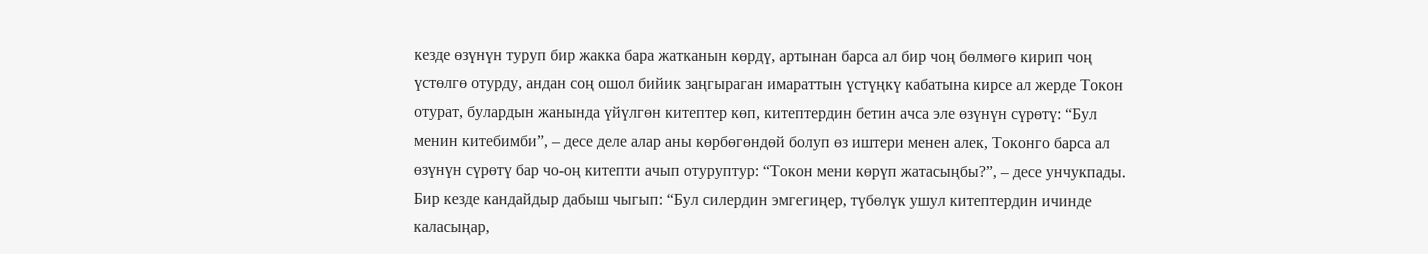кезде өзүнүн туруп бир жакка бара жатканын көрдү, артынан барса ал бир чоң бөлмөгө кирип чоң үстөлгө отурду, андан соң ошол бийик заңгыраган имараттын үстүңкү кабатына кирсе ал жерде Токон отурат, булардын жанында үйүлгөн китептер көп, китептердин бетин ачса эле өзүнүн сүрөтү: “Бул менин китебимби”, – десе деле алар аны көрбөгөндөй болуп өз иштери менен алек, Токонго барса ал өзүнүн сүрөтү бар чо-оң китепти ачып отуруптур: “Токон мени көрүп жатасыңбы?”, – десе унчукпады. Бир кезде кандайдыр дабыш чыгып: “Бул силердин эмгегиңер, түбөлүк ушул китептердин ичинде каласыңар,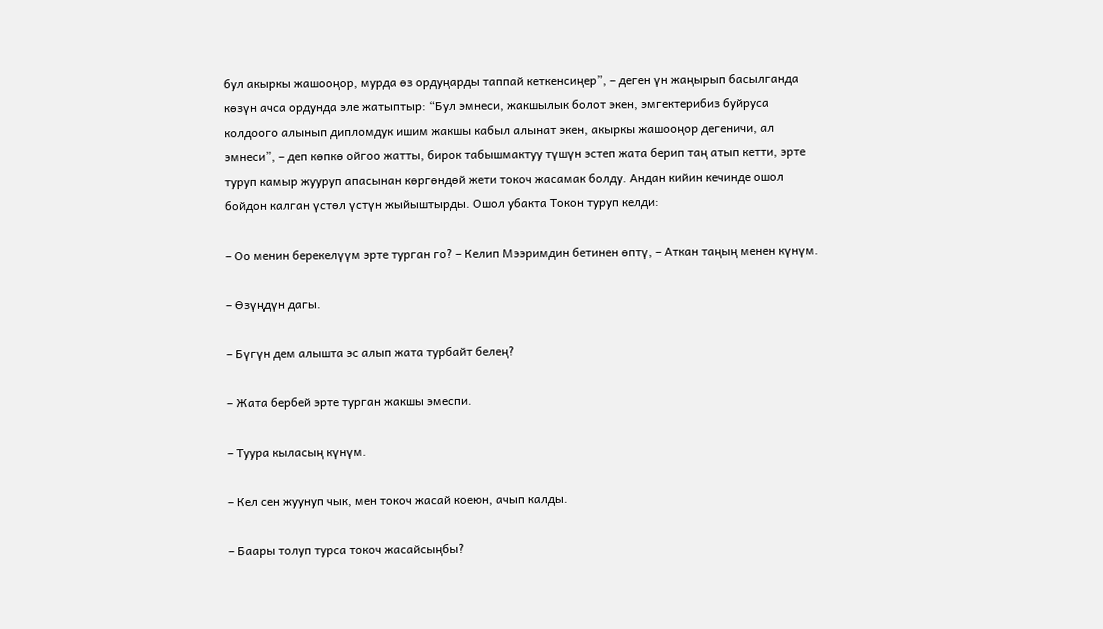бул акыркы жашооңор, мурда өз ордуңарды таппай кеткенсиңер”, – деген үн жаңырып басылганда көзүн ачса ордунда эле жатыптыр: “Бул эмнеси, жакшылык болот экен, эмгектерибиз буйруса колдоого алынып дипломдук ишим жакшы кабыл алынат экен, акыркы жашооңор дегеничи, ал эмнеси”, – деп көпкө ойгоо жатты, бирок табышмактуу түшүн эстеп жата берип таң атып кетти, эрте туруп камыр жууруп апасынан көргөндөй жети токоч жасамак болду. Андан кийин кечинде ошол бойдон калган үстөл үстүн жыйыштырды. Ошол убакта Токон туруп келди:

– Оо менин берекелүүм эрте турган го? – Келип Мээримдин бетинен өптү, – Аткан таңың менен күнүм.

– Өзүңдүн дагы.

– Бүгүн дем алышта эс алып жата турбайт белең?

– Жата бербей эрте турган жакшы эмеспи.

– Туура кыласың күнүм.

– Кел сен жуунуп чык, мен токоч жасай коеюн, ачып калды.

– Баары толуп турса токоч жасайсыңбы?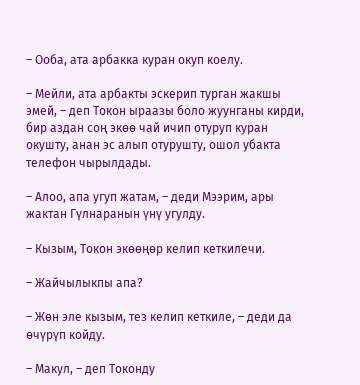– Ооба, ата арбакка куран окуп коелу.

– Мейли, ата арбакты эскерип турган жакшы эмей, – деп Токон ыраазы боло жуунганы кирди, бир аздан соң экөө чай ичип отуруп куран окушту, анан эс алып отурушту, ошол убакта телефон чырылдады.

– Алоо, апа угуп жатам, – деди Мээрим, ары жактан Гүлнаранын үнү угулду.

– Кызым, Токон экөөңөр келип кеткилечи.

– Жайчылыкпы апа?

– Жөн эле кызым, тез келип кеткиле, – деди да өчүрүп койду.

– Макул, – деп Токонду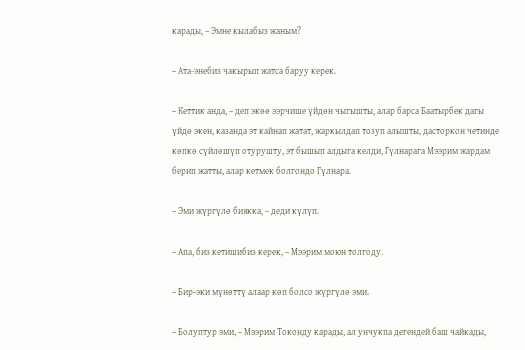карады, – Эмне кылабыз жаным?

– Ата-энебиз чакырып жатса баруу керек.

– Кеттик анда, – деп экөө ээрчише үйдөн чыгышты, алар барса Баатырбек дагы үйдө экен, казанда эт кайнап жатат, жаркылдап тозуп алышты, дасторкон четинде көпкө сүйлөшүп отурушту, эт бышып алдыга келди, Гүлнарага Мээрим жардам берип жатты, алар кетмек болгондо Гүлнара.

– Эми жүргүлө биякка, – деди күлүп.

– Апа, биз кетишибиз керек, – Мээрим моюн толгоду.

– Бир-эки мүнөттү алаар көп болсо жүргүлө эми.

– Болуптур эми, – Мээрим Токонду карады, ал унчукпа дегендей баш чайкады,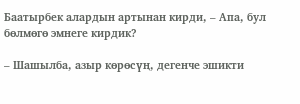Баатырбек алардын артынан кирди, – Апа, бул бөлмөгө эмнеге кирдик?

– Шашылба, азыр көрөсүң, дегенче эшикти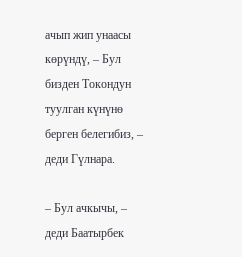ачып жип унаасы көрүндү, – Бул бизден Токондун туулган күнүнө берген белегибиз, – деди Гүлнара.

– Бул ачкычы, – деди Баатырбек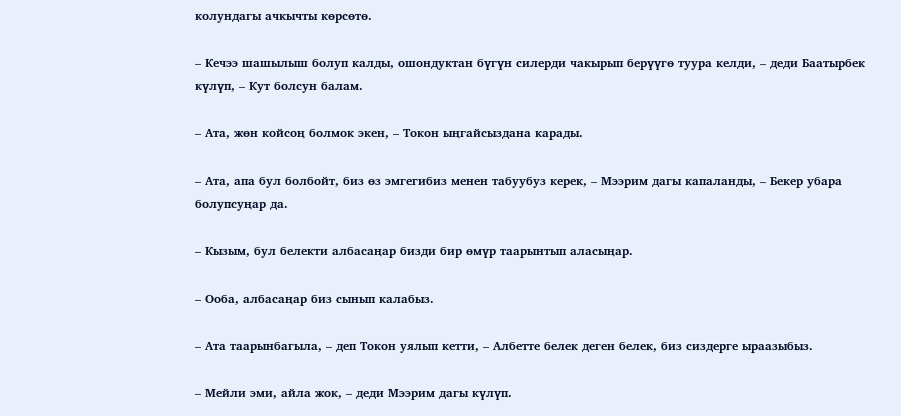колундагы ачкычты көрсөтө.

– Кечээ шашылыш болуп калды, ошондуктан бүгүн силерди чакырып берүүгө туура келди, – деди Баатырбек күлүп, – Кут болсун балам.

– Ата, жөн койсоң болмок экен, – Токон ыңгайсыздана карады.

– Ата, апа бул болбойт, биз өз эмгегибиз менен табуубуз керек, – Мээрим дагы капаланды, – Бекер убара болупсуңар да.

– Кызым, бул белекти албасаңар бизди бир өмүр таарынтып аласыңар.

– Ооба, албасаңар биз сынып калабыз.

– Ата таарынбагыла, – деп Токон уялып кетти, – Албетте белек деген белек, биз сиздерге ыраазыбыз.

– Мейли эми, айла жок, – деди Мээрим дагы күлүп.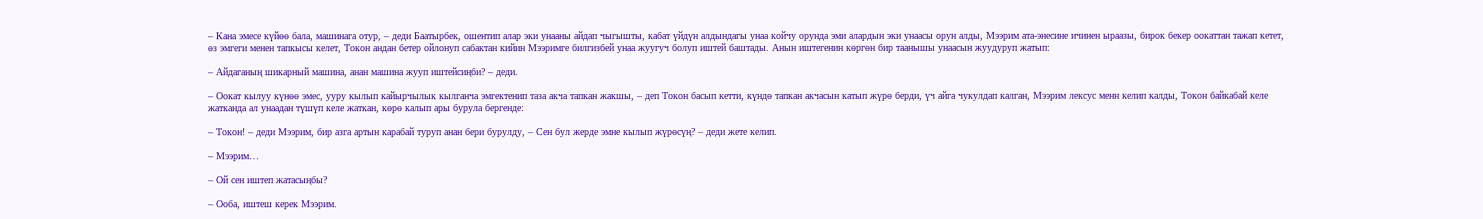– Кана эмесе күйөө бала, машинага отур, – деди Баатырбек, ошентип алар эки унааны айдап чыгышты, кабат үйдүн алдындагы унаа койчу орунда эми алардын эки унаасы орун алды, Мээрим ата-энесине ичинен ыраазы, бирок бекер оокаттан тажап кетет, өз эмгеги менен тапкысы келет, Токон андан бетер ойлонуп сабактан кийин Мээримге билгизбей унаа жуугуч болуп иштей баштады. Анын иштегенин көргөн бир таанышы унаасын жуудуруп жатып:

– Айдаганың шикарный машина, анан машина жууп иштейсиңби? – деди.

– Оокат кылуу күнөө эмес, ууру кылып кайырчылык кылганча эмгектенип таза акча тапкан жакшы, – деп Токон басып кетти, күндө тапкан акчасын катып жүрө берди, үч айга чукулдап калган, Мээрим лексус менн келип калды, Токон байкабай келе жатканда ал унаадан түшүп келе жаткан, көрө калып ары бурула бергенде:

– Токон! – деди Мээрим, бир азга артын карабай туруп анан бери бурулду, – Сен бул жерде эмне кылып жүрөсүң? – деди жете келип.

– Мээрим…

– Ой сен иштеп жатасыңбы?

– Ооба, иштеш керек Мээрим.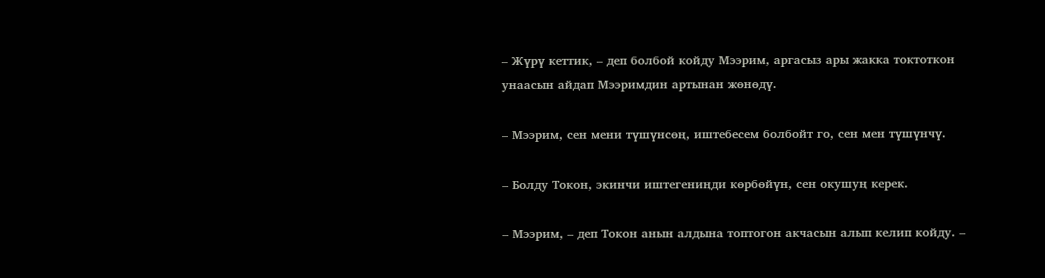– Жүрү кеттик, – деп болбой койду Мээрим, аргасыз ары жакка токтоткон унаасын айдап Мээримдин артынан жөнөдү.

– Мээрим, сен мени түшүнсөң, иштебесем болбойт го, сен мен түшүнчү.

– Болду Токон, экинчи иштегениңди көрбөйүн, сен окушуң керек.

– Мээрим, – деп Токон анын алдына топтогон акчасын алып келип койду. –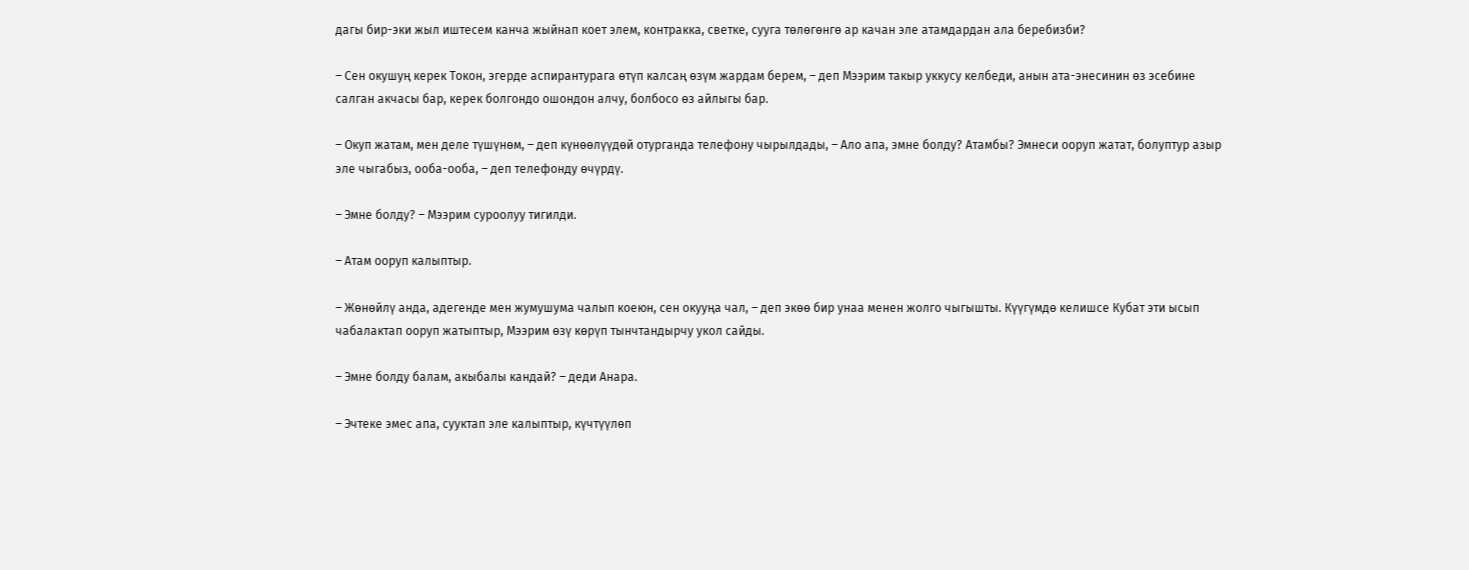дагы бир-эки жыл иштесем канча жыйнап коет элем, контракка, светке, сууга төлөгөнгө ар качан эле атамдардан ала беребизби?

– Сен окушуң керек Токон, эгерде аспирантурага өтүп калсаң өзүм жардам берем, – деп Мээрим такыр уккусу келбеди, анын ата-энесинин өз эсебине салган акчасы бар, керек болгондо ошондон алчу, болбосо өз айлыгы бар.

– Окуп жатам, мен деле түшүнөм, – деп күнөөлүүдөй отурганда телефону чырылдады, – Ало апа, эмне болду? Атамбы? Эмнеси ооруп жатат, болуптур азыр эле чыгабыз, ооба-ооба, – деп телефонду өчүрдү.

– Эмне болду? – Мээрим суроолуу тигилди.

– Атам ооруп калыптыр.

– Жөнөйлү анда, адегенде мен жумушума чалып коеюн, сен окууңа чал, – деп экөө бир унаа менен жолго чыгышты. Күүгүмдө келишсе Кубат эти ысып чабалактап ооруп жатыптыр, Мээрим өзү көрүп тынчтандырчу укол сайды.

– Эмне болду балам, акыбалы кандай? – деди Анара.

– Эчтеке эмес апа, сууктап эле калыптыр, күчтүүлөп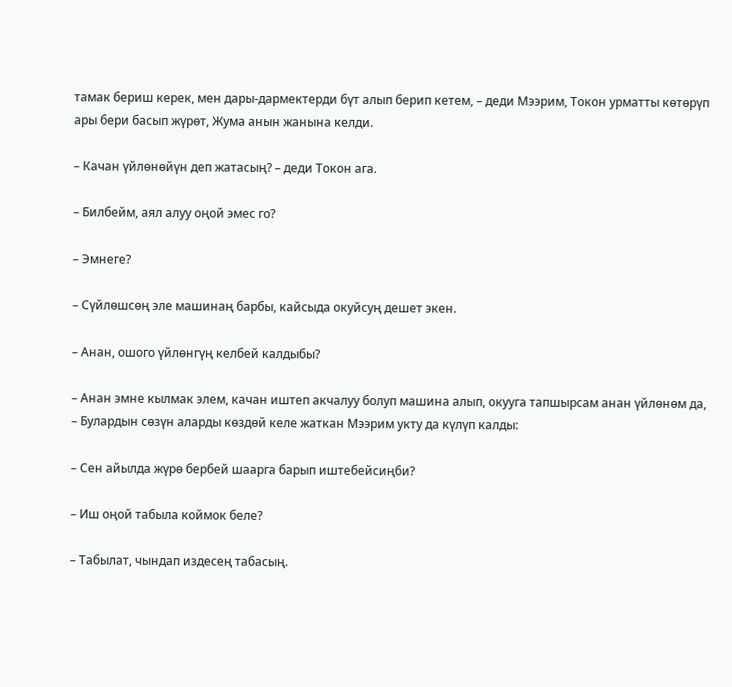тамак бериш керек, мен дары-дармектерди бүт алып берип кетем, – деди Мээрим, Токон урматты көтөрүп ары бери басып жүрөт, Жума анын жанына келди.

– Качан үйлөнөйүн деп жатасың? – деди Токон ага.

– Билбейм, аял алуу оңой эмес го?

– Эмнеге?

– Сүйлөшсөң эле машинаң барбы, кайсыда окуйсуң дешет экен.

– Анан, ошого үйлөнгүң келбей калдыбы?

– Анан эмне кылмак элем, качан иштеп акчалуу болуп машина алып, окууга тапшырсам анан үйлөнөм да, – Булардын сөзүн аларды көздөй келе жаткан Мээрим укту да күлүп калды:

– Сен айылда жүрө бербей шаарга барып иштебейсиңби?

– Иш оңой табыла коймок беле?

– Табылат, чындап издесең табасың.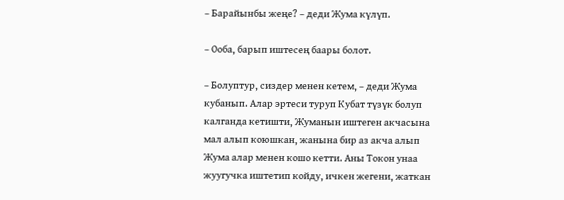– Барайынбы жеңе? – деди Жума күлүп.

– Ооба, барып иштесең баары болот.

– Болуптур, сиздер менен кетем, – деди Жума кубанып. Алар эртеси туруп Кубат түзүк болуп калганда кетишти, Жуманын иштеген акчасына мал алып коюшкан, жанына бир аз акча алып Жума алар менен кошо кетти. Аны Токон унаа жуугучка иштетип койду, ичкен жегени, жаткан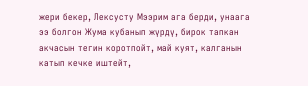жери бекер, Лексусту Мээрим ага берди, унаага ээ болгон Жума кубанып жүрдү, бирок тапкан акчасын тегин коротпойт, май куят, калганын катып кечке иштейт,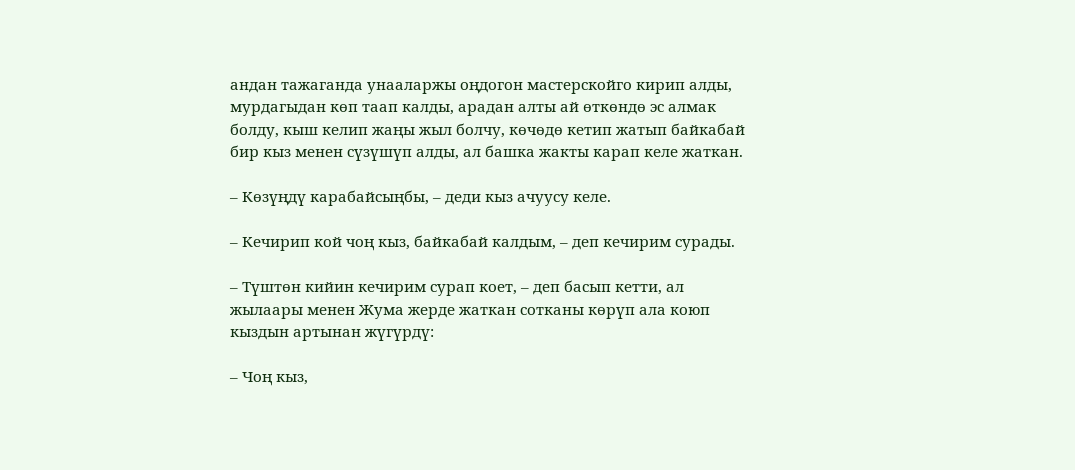андан тажаганда унааларжы оңдогон мастерскойго кирип алды, мурдагыдан көп таап калды, арадан алты ай өткөндө эс алмак болду, кыш келип жаңы жыл болчу, көчөдө кетип жатып байкабай бир кыз менен сүзүшүп алды, ал башка жакты карап келе жаткан.

– Көзүңдү карабайсыңбы, – деди кыз ачуусу келе.

– Кечирип кой чоң кыз, байкабай калдым, – деп кечирим сурады.

– Түштөн кийин кечирим сурап коет, – деп басып кетти, ал жылаары менен Жума жерде жаткан сотканы көрүп ала коюп кыздын артынан жүгүрдү:

– Чоң кыз,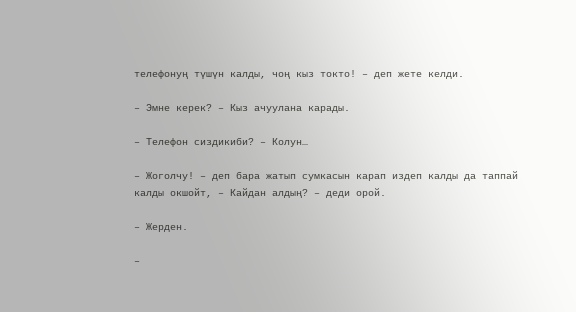телефонуң түшүн калды, чоң кыз токто! – деп жете келди.

– Эмне керек? – Кыз ачуулана карады.

– Телефон сиздикиби? – Колун…

– Жоголчу! – деп бара жатып сумкасын карап издеп калды да таппай калды окшойт, – Кайдан алдың? – деди орой.

– Жерден.

–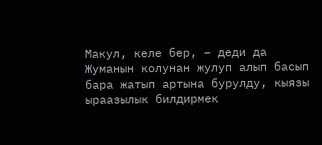Макул, келе бер, – деди да Жуманын колунан жулуп алып басып бара жатып артына бурулду, кыязы ыраазылык билдирмек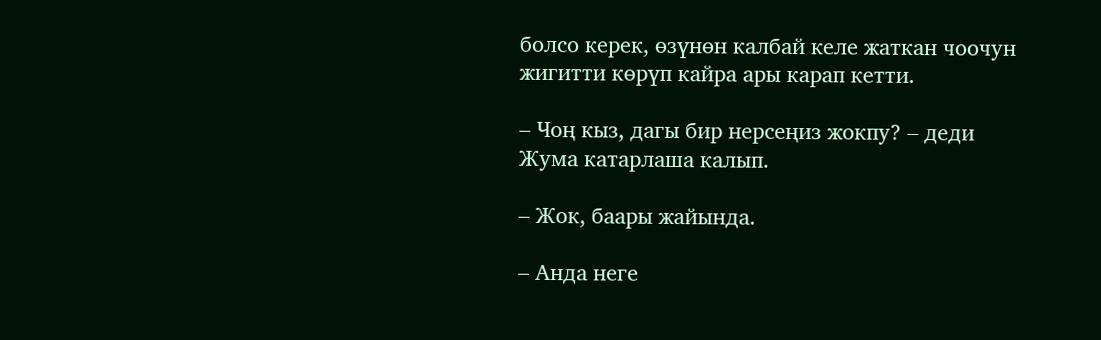болсо керек, өзүнөн калбай келе жаткан чоочун жигитти көрүп кайра ары карап кетти.

– Чоң кыз, дагы бир нерсеңиз жокпу? – деди Жума катарлаша калып.

– Жок, баары жайында.

– Анда неге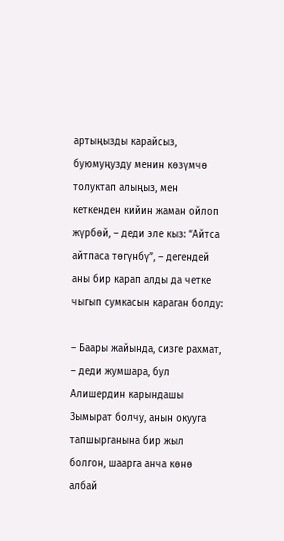артыңызды карайсыз, буюмуңузду менин көзүмчө толуктап алыңыз, мен кеткенден кийин жаман ойлоп жүрбөй, – деди эле кыз: “Айтса айтпаса төгүнбү”, – дегендей аны бир карап алды да четке чыгып сумкасын караган болду:

– Баары жайында, сизге рахмат, – деди жумшара, бул Алишердин карындашы Зымырат болчу, анын окууга тапшырганына бир жыл болгон, шаарга анча көнө албай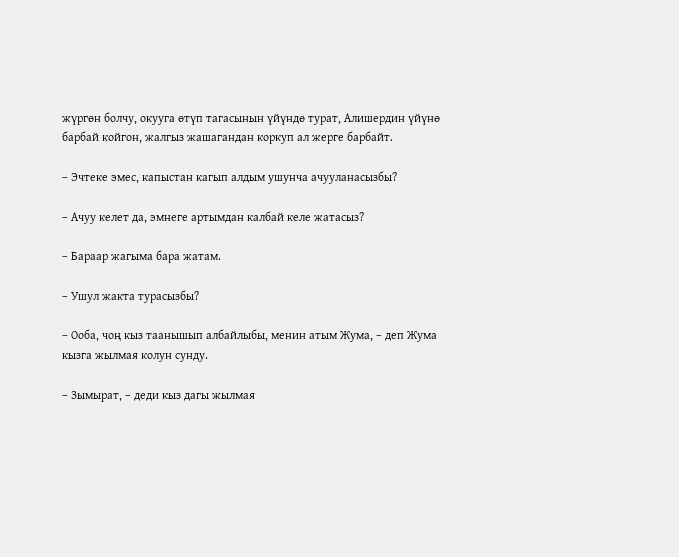жүргөн болчу, окууга өтүп тагасынын үйүндө турат, Алишердин үйүнө барбай койгон, жалгыз жашагандан коркуп ал жерге барбайт.

– Эчтеке эмес, капыстан кагып алдым ушунча ачууланасызбы?

– Ачуу келет да, эмнеге артымдан калбай келе жатасыз?

– Бараар жагыма бара жатам.

– Ушул жакта турасызбы?

– Ооба, чоң кыз таанышып албайлыбы, менин атым Жума, – деп Жума кызга жылмая колун сунду.

– Зымырат, – деди кыз дагы жылмая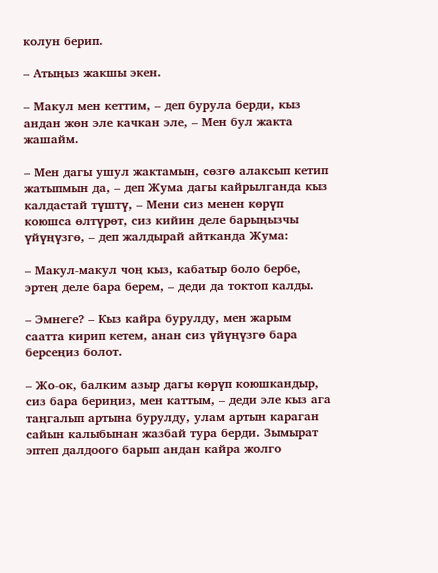колун берип.

– Атыңыз жакшы экен.

– Макул мен кеттим, – деп бурула берди, кыз андан жөн эле качкан эле, – Мен бул жакта жашайм.

– Мен дагы ушул жактамын, сөзгө алаксып кетип жатыпмын да, – деп Жума дагы кайрылганда кыз калдастай түштү, – Мени сиз менен көрүп коюшса өлтүрөт, сиз кийин деле барыңызчы үйүңүзгө, – деп жалдырай айтканда Жума:

– Макул-макул чоң кыз, кабатыр боло бербе, эртең деле бара берем, – деди да токтоп калды.

– Эмнеге? – Кыз кайра бурулду, мен жарым саатта кирип кетем, анан сиз үйүңүзгө бара берсеңиз болот.

– Жо-ок, балким азыр дагы көрүп коюшкандыр, сиз бара бериңиз, мен каттым, – деди эле кыз ага таңгалып артына бурулду, улам артын караган сайын калыбынан жазбай тура берди. Зымырат эптеп далдоого барып андан кайра жолго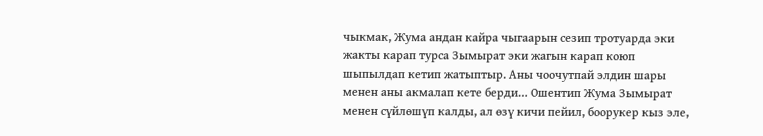чыкмак, Жума андан кайра чыгаарын сезип тротуарда эки жакты карап турса Зымырат эки жагын карап коюп шыпылдап кетип жатыптыр. Аны чоочутпай элдин шары менен аны акмалап кете берди… Ошентип Жума Зымырат менен сүйлөшүп калды, ал өзү кичи пейил, боорукер кыз эле,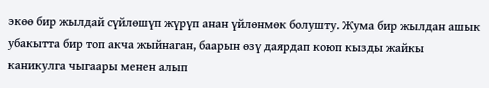экөө бир жылдай сүйлөшүп жүрүп анан үйлөнмөк болушту. Жума бир жылдан ашык убакытта бир топ акча жыйнаган, баарын өзү даярдап коюп кызды жайкы каникулга чыгаары менен алып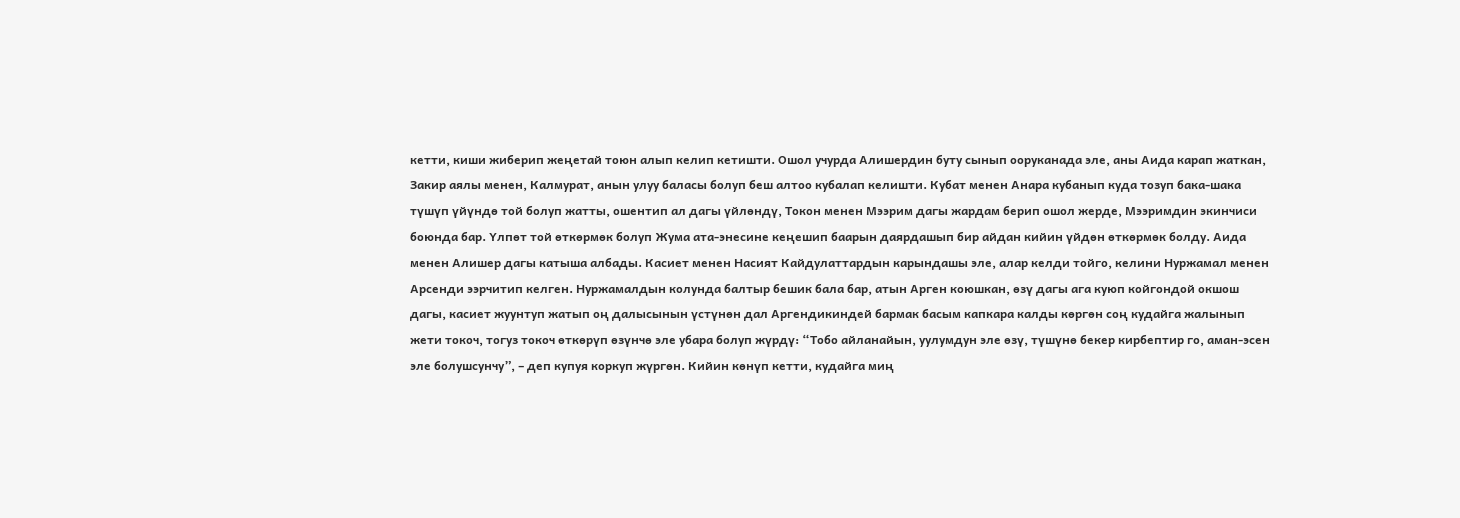кетти, киши жиберип жеңетай тоюн алып келип кетишти. Ошол учурда Алишердин буту сынып ооруканада эле, аны Аида карап жаткан, Закир аялы менен, Калмурат, анын улуу баласы болуп беш алтоо кубалап келишти. Кубат менен Анара кубанып куда тозуп бака-шака түшүп үйүндө той болуп жатты, ошентип ал дагы үйлөндү, Токон менен Мээрим дагы жардам берип ошол жерде, Мээримдин экинчиси боюнда бар. Үлпөт той өткөрмөк болуп Жума ата-энесине кеңешип баарын даярдашып бир айдан кийин үйдөн өткөрмөк болду. Аида менен Алишер дагы катыша албады. Касиет менен Насият Кайдулаттардын карындашы эле, алар келди тойго, келини Нуржамал менен Арсенди ээрчитип келген. Нуржамалдын колунда балтыр бешик бала бар, атын Арген коюшкан, өзү дагы ага куюп койгондой окшош дагы, касиет жуунтуп жатып оң далысынын үстүнөн дал Аргендикиндей бармак басым капкара калды көргөн соң кудайга жалынып жети токоч, тогуз токоч өткөрүп өзүнчө эле убара болуп жүрдү: “Тобо айланайын, уулумдун эле өзү, түшүнө бекер кирбептир го, аман-эсен эле болушсунчу”, – деп купуя коркуп жүргөн. Кийин көнүп кетти, кудайга миң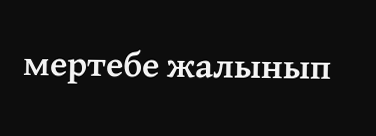мертебе жалынып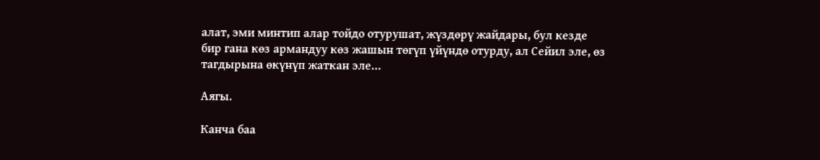алат, эми минтип алар тойдо отурушат, жүздөрү жайдары, бул кезде бир гана көз армандуу көз жашын төгүп үйүндө отурду, ал Сейил эле, өз тагдырына өкүнүп жаткан эле…

Аягы.

Канча баа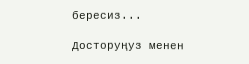бересиз...

Досторуңуз менен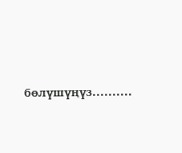бөлүшүңүз..........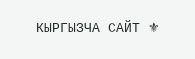КЫРГЫЗЧА САЙТ ⚜